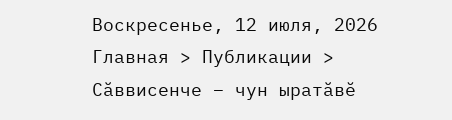Воскресенье, 12 июля, 2026
Главная > Публикации > Сăввисенче – чун ыратăвĕ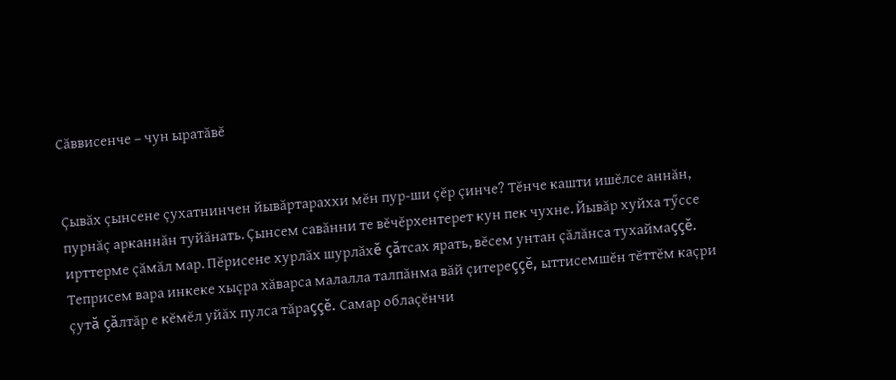Сăввисенче – чун ыратăвĕ


Çывăх çынсене çухатнинчен йывăртараххи мĕн пур-ши çĕр çинче? Тĕнче кашти ишĕлсе аннăн, пурнăç арканнăн туйăнать. Çынсем савăнни те вĕчĕрхентерет кун пек чухне. Йывăр хуйха тӳссе ирттерме çăмăл мар. Пĕрисене хурлăх шурлăхĕ çăтсах ярать, вĕсем унтан çăлăнса тухаймаççĕ. Теприсем вара инкеке хыçра хăварса малалла талпăнма вăй çитереççĕ, ыттисемшĕн тĕттĕм каçри çутă çăлтăр е кĕмĕл уйăх пулса тăраççĕ. Самар облаçĕнчи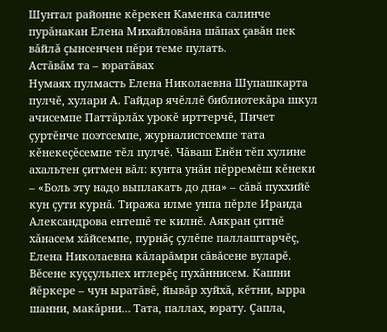Шунтал районне кĕрекен Каменка салинче пурăнакан Елена Михайловăна шăпах çавăн пек вăйлă çынсенчен пĕри теме пулать.
Астăвăм та – юратăвах
Нумаях пулмасть Елена Николаевна Шупашкарта пулчĕ, хулари А. Гайдар ячĕллĕ библиотекăра шкул ачисемпе Паттăрлăх урокĕ ирттерчĕ, Пичет çуртĕнче поэтсемпе, журналистсемпе тата кĕнекеçĕсемпе тĕл пулчĕ. Чăваш Енĕн тĕп хулине ахальтен çитмен вăл: кунта унăн пĕрремĕш кĕнеки – «Боль эту надо выплакать до дна» – сăвă пуххийĕ кун çути курнă. Тиража илме унпа пĕрле Ираида Александрова ентешĕ те килнĕ. Аякран çитнĕ хăнасем хăйсемпе, пурнăç çулĕпе паллаштарчĕç, Елена Николаевна кăларăмри сăвăсене вуларĕ. Вĕсене куççульпех итлерĕç пухăннисем. Кашни йĕркере – чун ыратăвĕ, йывăр хуйхă, кĕтни, ырра шанни, макăрни… Тата, паллах, юрату. Çапла,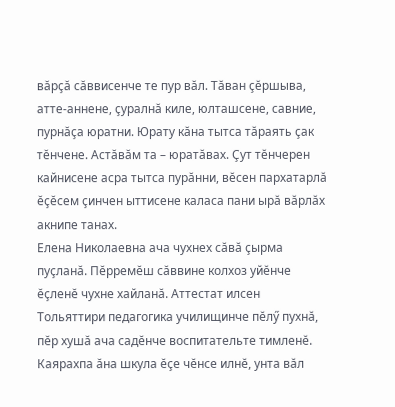вăрçă сăввисенче те пур вăл. Тăван çĕршыва, атте-аннене, çуралнă киле, юлташсене, савние, пурнăçа юратни. Юрату кăна тытса тăраять çак тĕнчене. Астăвăм та – юратăвах. Çут тĕнчерен кайнисене асра тытса пурăнни, вĕсен пархатарлă ĕçĕсем çинчен ыттисене каласа пани ырă вăрлăх акнипе танах.
Елена Николаевна ача чухнех сăвă çырма пуçланă. Пĕрремĕш сăввине колхоз уйĕнче ĕçленĕ чухне хайланă. Аттестат илсен Тольяттири педагогика училищинче пĕлӳ пухнă, пĕр хушă ача садĕнче воспитательте тимленĕ. Каярахпа ăна шкула ĕçе чĕнсе илнĕ, унта вăл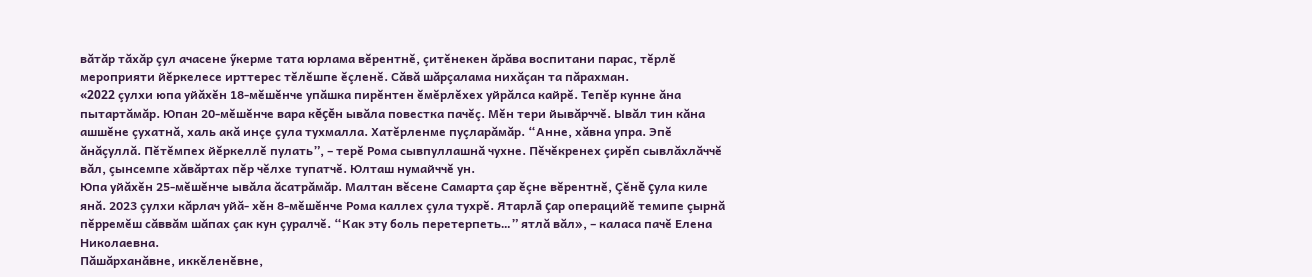вăтăр тăхăр çул ачасене ӳкерме тата юрлама вĕрентнĕ, çитĕнекен ăрăва воспитани парас, тĕрлĕ мероприяти йĕркелесе ирттерес тĕлĕшпе ĕçленĕ. Сăвă шăрçалама нихăçан та пăрахман.
«2022 çулхи юпа уйăхĕн 18-мĕшĕнче упăшка пирĕнтен ĕмĕрлĕхех уйрăлса кайрĕ. Тепĕр кунне ăна пытартăмăр. Юпан 20-мĕшĕнче вара кĕçĕн ывăла повестка пачĕç. Мĕн тери йывăрччĕ. Ывăл тин кăна ашшĕне çухатнă, халь акă инçе çула тухмалла. Хатĕрленме пуçларăмăр. “Анне, хăвна упра. Эпĕ ăнăçуллă. Пĕтĕмпех йĕркеллĕ пулать”, – терĕ Рома сывпуллашнă чухне. Пĕчĕкренех çирĕп сывлăхлăччĕ вăл, çынсемпе хăвăртах пĕр чĕлхе тупатчĕ. Юлташ нумайччĕ ун.
Юпа уйăхĕн 25-мĕшĕнче ывăла ăсатрăмăр. Малтан вĕсене Самарта çар ĕçне вĕрентнĕ, Çĕнĕ çула киле янă. 2023 çулхи кăрлач уйă- хĕн 8-мĕшĕнче Рома каллех çула тухрĕ. Ятарлă çар операцийĕ темипе çырнă пĕрремĕш сăввăм шăпах çак кун çуралчĕ. “Как эту боль перетерпеть…” ятлă вăл», – каласа пачĕ Елена Николаевна.
Пăшăрханăвне, иккĕленĕвне,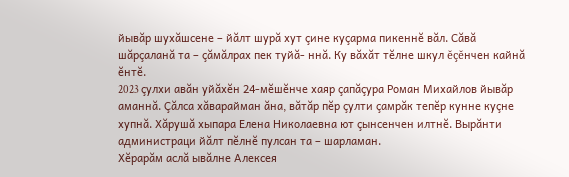йывăр шухăшсене – йăлт шурă хут çине куçарма пикеннĕ вăл. Сăвă шăрçаланă та – çăмăлрах пек туйă- ннă. Ку вăхăт тĕлне шкул ĕçĕнчен кайнă ĕнтĕ.
2023 çулхи авăн уйăхĕн 24-мĕшĕнче хаяр çапăçура Роман Михайлов йывăр аманнă. Çăлса хăварайман ăна, вăтăр пĕр çулти çамрăк тепĕр кунне куçне хупнă. Хăрушă хыпара Елена Николаевна ют çынсенчен илтнĕ. Вырăнти администраци йăлт пĕлнĕ пулсан та – шарламан.
Хĕрарăм аслă ывăлне Алексея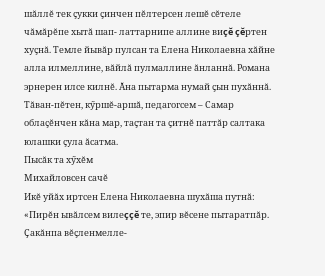шăллĕ тек çукки çинчен пĕлтерсен лешĕ сĕтеле чăмăрĕпе хытă шап- латтарнипе аллине виçĕ çĕртен хуçнă. Темле йывăр пулсан та Елена Николаевна хăйне алла илмеллине, вăйлă пулмаллине ăнланнă. Романа эрнерен илсе килнĕ. Ăна пытарма нумай çын пухăннă. Тăван-пĕтен, кӳршĕ-аршă, педагогсем – Самар облаçĕнчен кăна мар, таçтан та çитнĕ паттăр салтака юлашки çула ăсатма.
Пысăк та хӳхĕм
Михайловсен сачĕ
Икĕ уйăх иртсен Елена Николаевна шухăша путнă: «Пирĕн ывăлсем вилеççĕ те, эпир вĕсене пытаратпăр. Çакăнпа вĕçленмелле-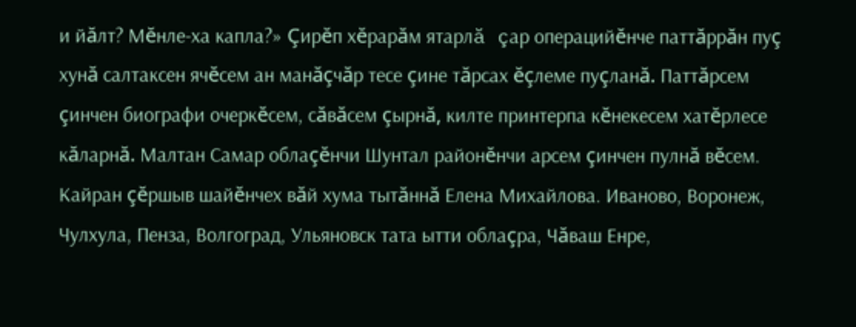и йăлт? Мĕнле-ха капла?» Çирĕп хĕрарăм ятарлă çар операцийĕнче паттăррăн пуç хунă салтаксен ячĕсем ан манăçчăр тесе çине тăрсах ĕçлеме пуçланă. Паттăрсем çинчен биографи очеркĕсем, сăвăсем çырнă, килте принтерпа кĕнекесем хатĕрлесе кăларнă. Малтан Самар облаçĕнчи Шунтал районĕнчи арсем çинчен пулнă вĕсем. Кайран çĕршыв шайĕнчех вăй хума тытăннă Елена Михайлова. Иваново, Воронеж, Чулхула, Пенза, Волгоград, Ульяновск тата ытти облаçра, Чăваш Енре,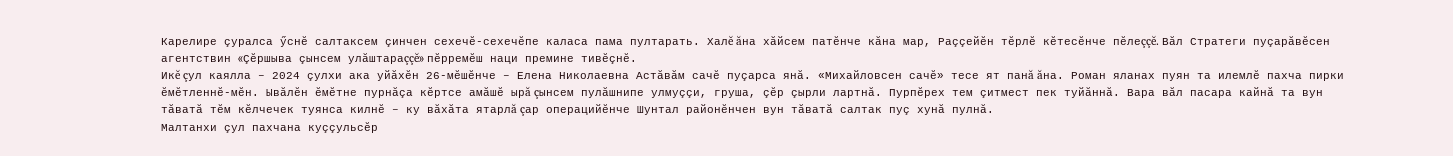Карелире çуралса ӳснĕ салтаксем çинчен сехечĕ-сехечĕпе каласа пама пултарать. Халĕ ăна хăйсем патĕнче кăна мар, Раççейĕн тĕрлĕ кĕтесĕнче пĕлеççĕ. Вăл Стратеги пуçарăвĕсен агентствин «Çĕршыва çынсем улăштараççĕ» пĕрремĕш наци премине тивĕçнĕ.
Икĕ çул каялла – 2024 çулхи ака уйăхĕн 26-мĕшĕнче – Елена Николаевна Астăвăм сачĕ пуçарса янă. «Михайловсен сачĕ» тесе ят панă ăна. Роман яланах пуян та илемлĕ пахча пирки ĕмĕтленнĕ-мĕн. Ывăлĕн ĕмĕтне пурнăçа кĕртсе амăшĕ ырă çынсем пулăшнипе улмуççи, груша, çĕр çырли лартнă. Пурпĕрех тем çитмест пек туйăннă. Вара вăл пасара кайнă та вун тăватă тĕм кĕлчечек туянса килнĕ – ку вăхăта ятарлă çар операцийĕнче Шунтал районĕнчен вун тăватă салтак пуç хунă пулнă.
Малтанхи çул пахчана куççульсĕр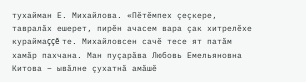тухайман Е. Михайлова. «Пĕтĕмпех çеçкере, тавралăх ешерет, пирĕн ачасем вара çак хитрелĕхе кураймаççĕ те. Михайловсен сачĕ тесе ят патăм хамăр пахчана. Ман пуçарăва Любовь Емельяновна Китова – ывăлне çухатнă амăшĕ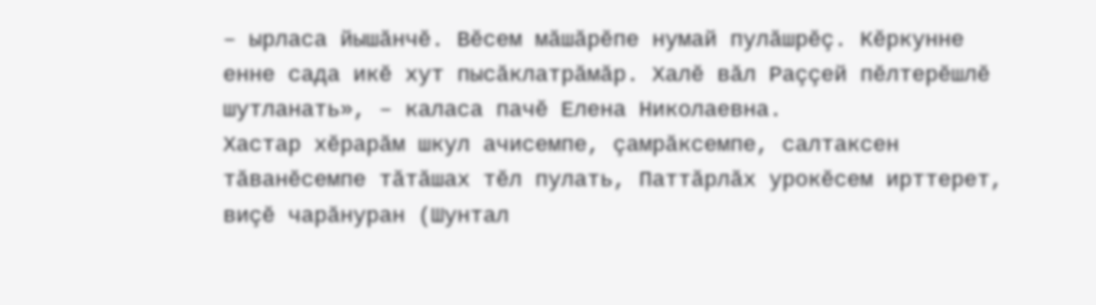– ырласа йышăнчĕ. Вĕсем мăшăрĕпе нумай пулăшрĕç. Кĕркунне енне сада икĕ хут пысăклатрăмăр. Халĕ вăл Раççей пĕлтерĕшлĕ шутланать», – каласа пачĕ Елена Николаевна.
Хастар хĕрарăм шкул ачисемпе, çамрăксемпе, салтаксен тăванĕсемпе тăтăшах тĕл пулать, Паттăрлăх урокĕсем ирттерет, виçĕ чарăнуран (Шунтал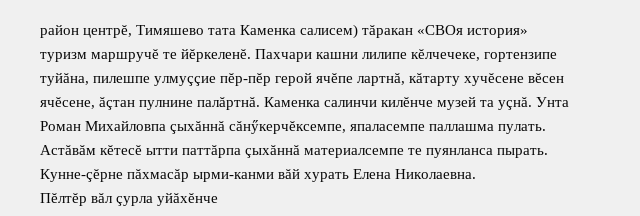район центрĕ, Тимяшево тата Каменка салисем) тăракан «СВОя история» туризм маршручĕ те йĕркеленĕ. Пахчари кашни лилипе кĕлчечеке, гортензипе туйăна, пилешпе улмуççие пĕр-пĕр герой ячĕпе лартнă, кăтарту хучĕсене вĕсен ячĕсене, ăçтан пулнине палăртнă. Каменка салинчи килĕнче музей та уçнă. Унта Роман Михайловпа çыхăннă сăнӳкерчĕксемпе, япаласемпе паллашма пулать. Астăвăм кĕтесĕ ытти паттăрпа çыхăннă материалсемпе те пуянланса пырать. Кунне-çĕрне пăхмасăр ырми-канми вăй хурать Елена Николаевна.
Пĕлтĕр вăл çурла уйăхĕнче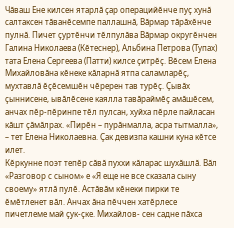Чăваш Ене килсен ятарлă çар операцийĕнче пуç хунă салтаксен тăванĕсемпе паллашнă, Вăрмар тăрăхĕнче пулнă. Пичет çуртĕнчи тĕлпулăва Вăрмар округĕнчен Галина Николаева (Кĕтеснер), Альбина Петрова (Тупах) тата Елена Сергеева (Патти) килсе çитрĕç. Вĕсем Елена Михайловăна кĕнеке кăларнă ятпа саламларĕç, мухтавлă ĕçĕсемшĕн чĕререн тав турĕç. Çывăх çыннисене, ывăлĕсене каялла тавăраймĕç амăшĕсем, анчах пĕр-пĕринпе тĕл пулсан, хуйха пĕрле пайласан кăшт çăмăлрах. «Пирĕн – пурăнмалла, асра тытмалла», – тет Елена Николаевна. Çак девизпа кашни куна кĕтсе илет.
Кĕркунне поэт тепĕр сăвă пуххи кăларас шухăшлă. Вăл «Разговор с сыном» е «Я еще не все сказала сыну своему» ятлă пулĕ. Астăвăм кĕнеки пирки те ĕмĕтленет вăл. Анчах ăна пĕччен хатĕрлесе пичетлеме май çук-çке. Михайлов- сен садне пăхса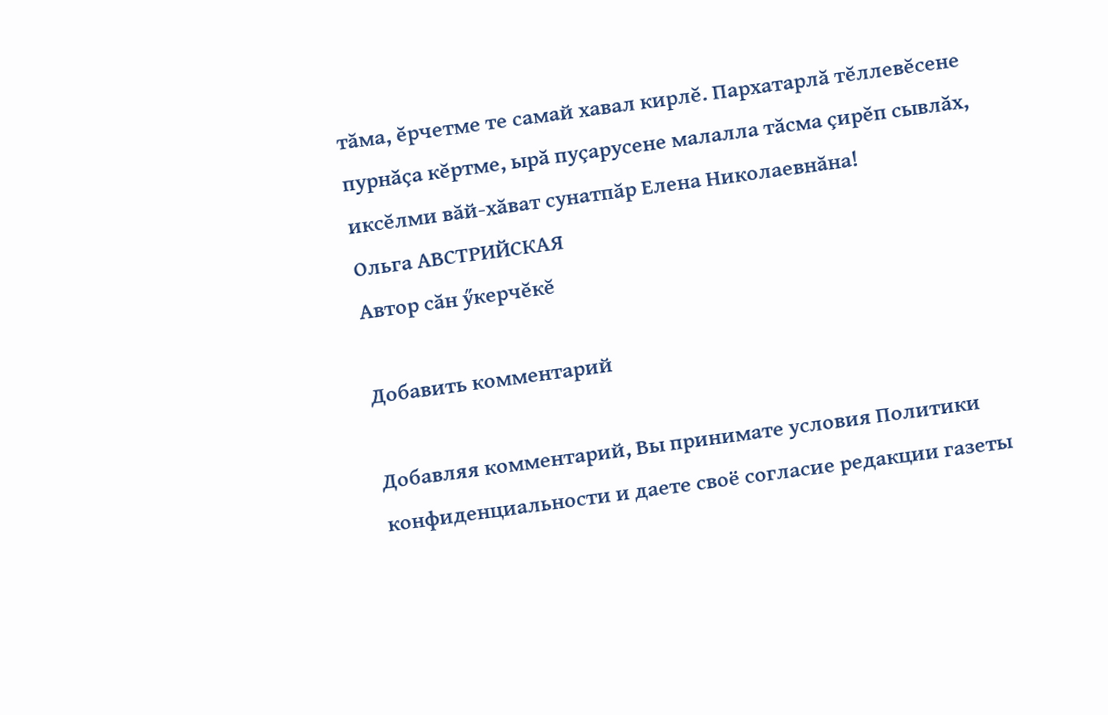тăма, ĕрчетме те самай хавал кирлĕ. Пархатарлă тĕллевĕсене пурнăçа кĕртме, ырă пуçарусене малалла тăсма çирĕп сывлăх, иксĕлми вăй-хăват сунатпăр Елена Николаевнăна!
Ольга АВСТРИЙСКАЯ
Автор сăн ӳкерчĕкĕ

Добавить комментарий

Добавляя комментарий, Вы принимате условия Политики конфиденциальности и даете своё согласие редакции газеты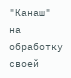"Канаш" на обработку своей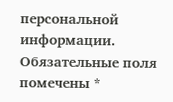персональной информации. Обязательные поля помечены *